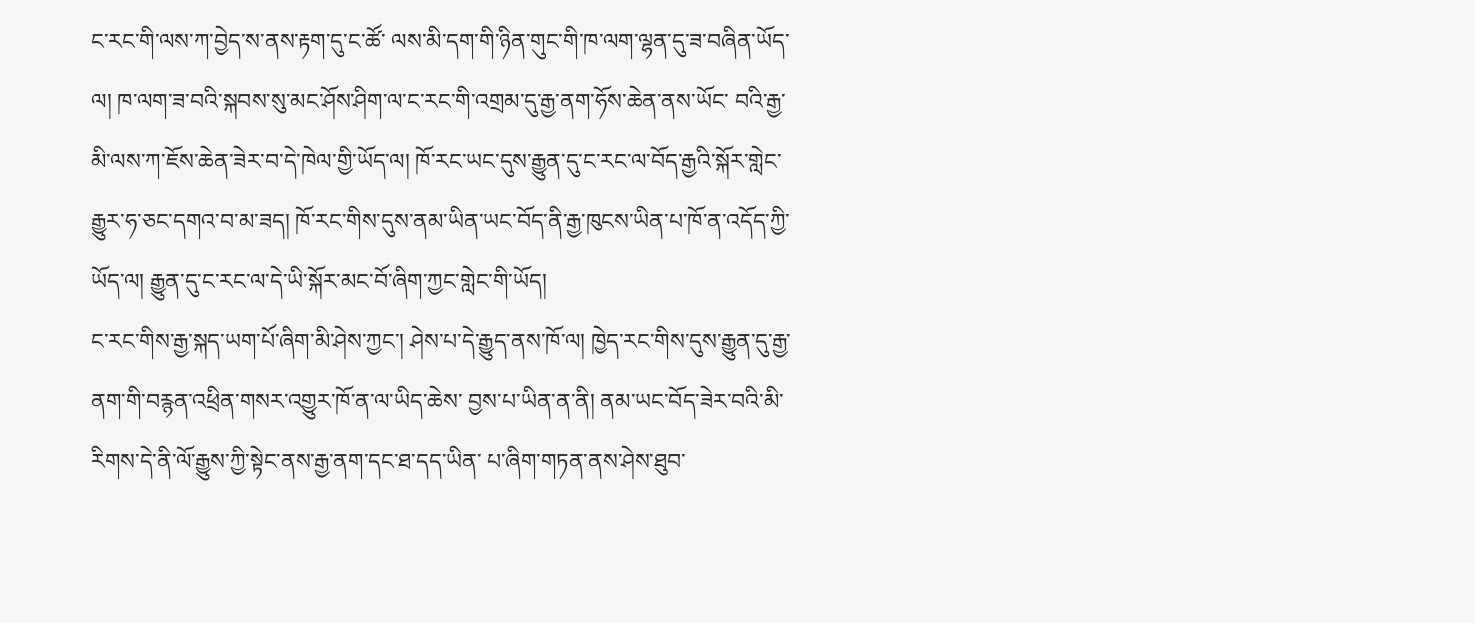ང་རང་གི་ལས་ཀ་བྱེད་ས་ནས་རྟག་དུ་ང་ཚོ་ ལས་མི་དག་གི་ཉིན་གུང་གི་ཁ་ལག་ལྷན་དུ་ཟ་བཞིན་ཡོད་ལ། ཁ་ལག་ཟ་བའི་སྐབས་སུ་མང་ཤོས་ཤིག་ལ་ང་རང་གི་འགྲམ་དུ་རྒྱ་ནག་ཧོས་ཆེན་ནས་ཡོང་ བའི་རྒྱ་མི་ལས་ཀ་ཇོས་ཆེན་ཟེར་བ་དེ་ཁེལ་གྱི་ཡོད་ལ། ཁོ་རང་ཡང་དུས་རྒྱུན་དུ་ང་རང་ལ་བོད་རྒྱའི་སྐོར་གླེང་རྒྱུར་ཧ་ཅང་དགའ་བ་མ་ཟད། ཁོ་རང་གིས་དུས་ནམ་ཡིན་ཡང་བོད་ནི་རྒྱ་ཁུངས་ཡིན་པ་ཁོ་ན་འདོད་ཀྱི་ཡོད་ལ། རྒྱུན་དུ་ང་རང་ལ་དེ་ཡི་སྐོར་མང་བོ་ཞིག་ཀྱང་གླེང་གི་ཡོད།
ང་རང་གིས་རྒྱ་སྐད་ཡག་པོ་ཞིག་མི་ཤེས་ཀྱང་། ཤེས་པ་དེ་རྒྱུད་ནས་ཁོ་ལ། ཁྱེད་རང་གིས་དུས་རྒྱུན་དུ་རྒྱ་ནག་གི་བརྙན་འཕྲིན་གསར་འགྱུར་ཁོ་ན་ལ་ཡིད་ཆེས་ བྱས་པ་ཡིན་ན་ནི། ནམ་ཡང་བོད་ཟེར་བའི་མི་རིགས་དེ་ནི་ལོ་རྒྱུས་ཀྱི་སྟེང་ནས་རྒྱ་ནག་དང་ཐ་དད་ཡིན་ པ་ཞིག་གཏན་ནས་ཤེས་ཐུབ་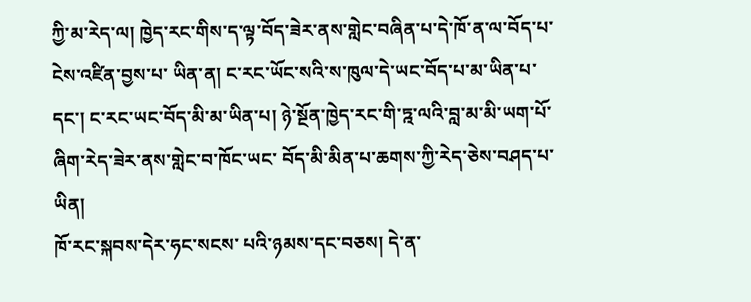ཀྱི་མ་རེད་ལ། ཁྱེད་རང་གིས་ད་ལྟ་བོད་ཟེར་ནས་གླེང་བཞིན་པ་དེ་ཁོ་ན་ལ་བོད་པ་ངེས་འཛིན་བྱས་པ་ ཡིན་ན། ང་རང་ཡོང་སའི་ས་ཁུལ་དེ་ཡང་བོད་པ་མ་ཡིན་པ་དང་། ང་རང་ཡང་བོད་མི་མ་ཡིན་པ། ཉེ་སྔོན་ཁྱེད་རང་གི་ཏྰ་ལའི་བླ་མ་མི་ཡག་པོ་ཞིག་རེད་ཟེར་ནས་གླེང་བ་ཁོང་ཡང་ བོད་མི་མིན་པ་ཆགས་ཀྱི་རེད་ཅེས་བཤད་པ་ཡིན།
ཁོ་རང་སྐབས་དེར་ཧང་སངས་ པའི་ཉམས་དང་བཅས། དེ་ན་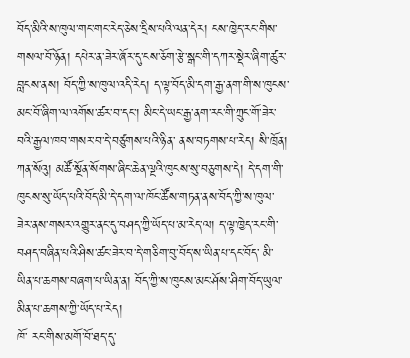བོད་མིའི་ས་ཁུལ་གང་གང་རེད་ཅེས་དྲིས་པའི་ལན་དེར། ངས་ཁྱེད་རང་གིས་གསལ་བོ་ཉོན། དཔེར་ན་ཟེར་ཞོར་དུ་ངས་ཅོག་རྩེ་སྒང་གི་དཀར་སྡེར་ཞིག་ཚུར་བླངས་ནས། བོད་ཀྱི་ས་ཁུལ་འདི་རེད། ད་ལྟ་བོད་མི་དག་རྒྱ་ནག་གི་ས་ཁུངས་མང་བོ་ཞིག་ལ་འགོས་ཚར་བ་དང་། མིང་དེ་ཡང་རྒྱ་ནག་རང་གི་ཀྲུང་གོ་ཟེར་བའི་རྒྱལ་ཁབ་གསར་བ་དེ་བཙུགས་པའི་ཉིན་ ནས་བཏགས་པ་རེད། སི་ཁྲོན། ཀན་སོའུ། མཚོ་སྔོན་སོགས་ཞིང་ཆེན་ལྔའི་ཁུངས་སུ་བཅུགས་དེ། དེ་དག་གི་ཁུངས་སུ་ཡོད་པའི་བོད་མི་དེ་དག་ལ་ཁོང་ཚོས་གཏན་ནས་བོད་ཀྱི་ས་ཁུལ་ ཟེར་ནས་གསར་འགྱུར་ནང་དུ་བཤད་ཀྱི་ཡོད་པ་མ་རེད་ལ། ད་ལྟ་ཁྱེད་རང་གི་བཤད་བཞིན་པའི་ཤིས་ཚང་ཟེར་བ་དེ་གཅིག་བུ་བོད་ས་ཡིན་པ་དང་བོད་ མི་ཡིན་པ་ཆགས་བཞག་པ་ཡིན་ན། བོད་ཀྱི་ས་ཁུངས་མང་ཤོས་ཤིག་བོད་ཡུལ་མིན་པ་ཆགས་ཀྱི་ཡོད་པ་རེད།
ཁོ་ རང་གིས་མགོ་བོ་ཐད་དུ་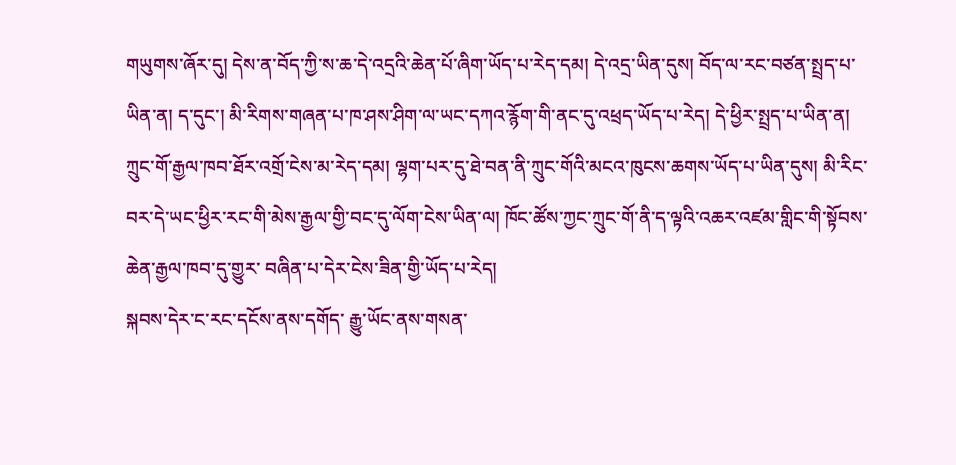གཡུགས་ཞོར་དུ། དེས་ན་བོད་ཀྱི་ས་ཆ་དེ་འདྲའི་ཆེན་པོ་ཞིག་ཡོད་པ་རེད་དམ། དེ་འདྲ་ཡིན་དུས། བོད་ལ་རང་བཙན་སྤྲད་པ་ཡིན་ན། ད་དུང་། མི་རིགས་གཞན་པ་ཁ་ཤས་ཤིག་ལ་ཡང་དཀའ་རྙོག་གི་ནང་དུ་འཕྲད་ཡོད་པ་རེད། དེ་ཕྱིར་སྤྲད་པ་ཡིན་ན། ཀྲུང་གོ་རྒྱལ་ཁབ་ཐོར་འགྲོ་ངེས་མ་རེད་དམ། ལྷག་པར་དུ་ཐེ་བན་ནི་ཀྲུང་གོའི་མངའ་ཁུངས་ཆགས་ཡོད་པ་ཡིན་དུས། མི་རིང་བར་དེ་ཡང་ཕྱིར་རང་གི་མེས་རྒྱལ་གྱི་བང་དུ་ལོག་ངེས་ཡིན་ལ། ཁོང་ཚོས་ཀྱང་ཀྲུང་གོ་ནི་ད་ལྟའི་འཆར་འཛམ་གླིང་གི་སྟོབས་ཆེན་རྒྱལ་ཁབ་དུ་གྱུར་ བཞིན་པ་དེར་ངེས་ཟིན་གྱི་ཡོད་པ་རེད།
སྐབས་དེར་ང་རང་དངོས་ནས་དགོད་ རྒྱུ་ཡོང་ནས་གསན་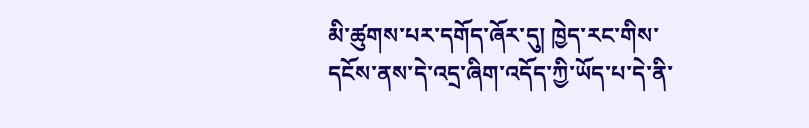མི་ཚུགས་པར་དགོད་ཞོར་དུ། ཁྱེད་རང་གིས་དངོས་ནས་དེ་འདྲ་ཞིག་འདོད་ཀྱི་ཡོད་པ་དེ་ནི་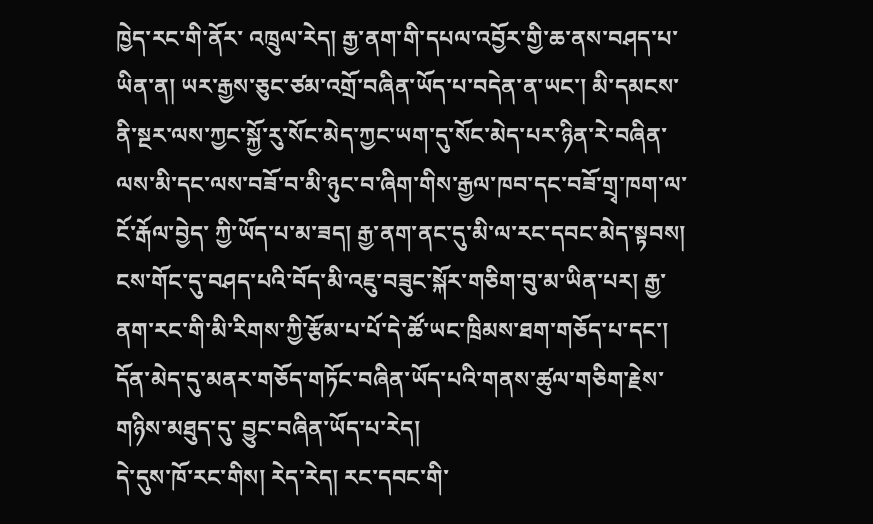ཁྱེད་རང་གི་ནོར་ འཁྲུལ་རེད། རྒྱ་ནག་གི་དཔལ་འབྱོར་གྱི་ཆ་ནས་བཤད་པ་ཡིན་ན། ཡར་རྒྱས་ཅུང་ཙམ་འགྲོ་བཞིན་ཡོད་པ་བདེན་ན་ཡང་། མི་དམངས་ནི་སྔར་ལས་ཀྱང་སྐྱོ་རུ་སོང་མེད་ཀྱང་ཡག་དུ་སོང་མེད་པར་ཉིན་རེ་བཞིན་ ལས་མི་དང་ལས་བཟོ་བ་མི་ཉུང་བ་ཞིག་གིས་རྒྱལ་ཁབ་དང་བཟོ་གྲྭ་ཁག་ལ་ངོ་རྒོལ་བྱེད་ ཀྱི་ཡོད་པ་མ་ཟད། རྒྱ་ནག་ནང་དུ་མི་ལ་རང་དབང་མེད་སྟབས། ངས་གོང་དུ་བཤད་པའི་བོད་མི་འཇུ་བཟུང་སྐོར་གཅིག་བུ་མ་ཡིན་པར། རྒྱ་ནག་རང་གི་མི་རིགས་ཀྱི་རྩོམ་པ་པོ་དེ་ཚོ་ཡང་ཁྲིམས་ཐག་གཅོད་པ་དང་། དོན་མེད་དུ་མནར་གཅོད་གཏོང་བཞིན་ཡོད་པའི་གནས་ཚུལ་གཅིག་རྗེས་གཉིས་མཐུད་དུ་ བྱུང་བཞིན་ཡོད་པ་རེད།
དེ་དུས་ཁོ་རང་གིས། རེད་རེད། རང་དབང་གི་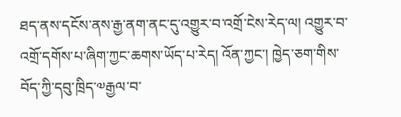ཐད་ནས་དངོས་ནས་རྒྱ་ནག་ནང་དུ་འགྱུར་བ་འགྲོ་ངེས་རེད་ལ། འགྱུར་བ་འགྲོ་དགོས་པ་ཞིག་ཀྱང་ཆགས་ཡོད་པ་རེད། འོན་ཀྱང་། ཁྱེད་ཅག་གིས་བོད་ཀྱི་དབུ་ཁྲིད་༧རྒྱལ་བ་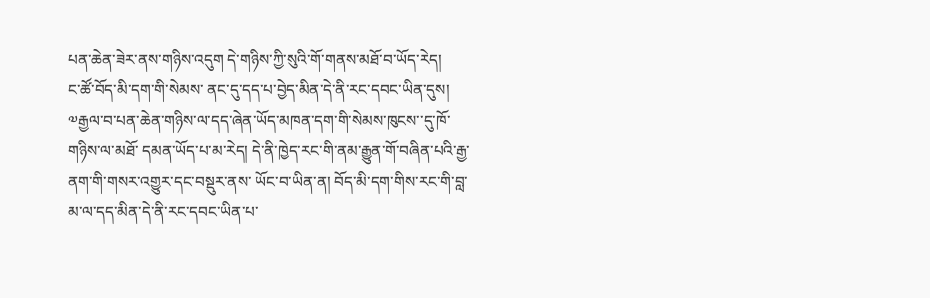པན་ཆེན་ཟེར་ནས་གཉིས་འདུག དེ་གཉིས་ཀྱི་སུའི་གོ་གནས་མཐོ་བ་ཡོད་རེད།
ང་ཚོ་བོད་མི་དག་གི་སེམས་ ནང་དུ་དད་པ་བྱེད་མིན་དེ་ནི་རང་དབང་ཡིན་དུས། ༧རྒྱལ་བ་པན་ཆེན་གཉིས་ལ་དད་ཞེན་ཡོད་མཁན་དག་གི་སེམས་ཁུངས་་དུ་ཁོ་གཉིས་ལ་མཐོ་ དམན་ཡོད་པ་མ་རེད། དེ་ནི་ཁྱེད་རང་གི་ནམ་རྒྱུན་གོ་བཞིན་པའི་རྒྱ་ནག་གི་གསར་འགྱུར་དང་བསྡུར་ནས་ ཡོང་བ་ཡིན་ན། བོད་མི་དག་གིས་རང་གི་བླ་མ་ལ་དད་མིན་དེ་ནི་རང་དབང་ཡིན་པ་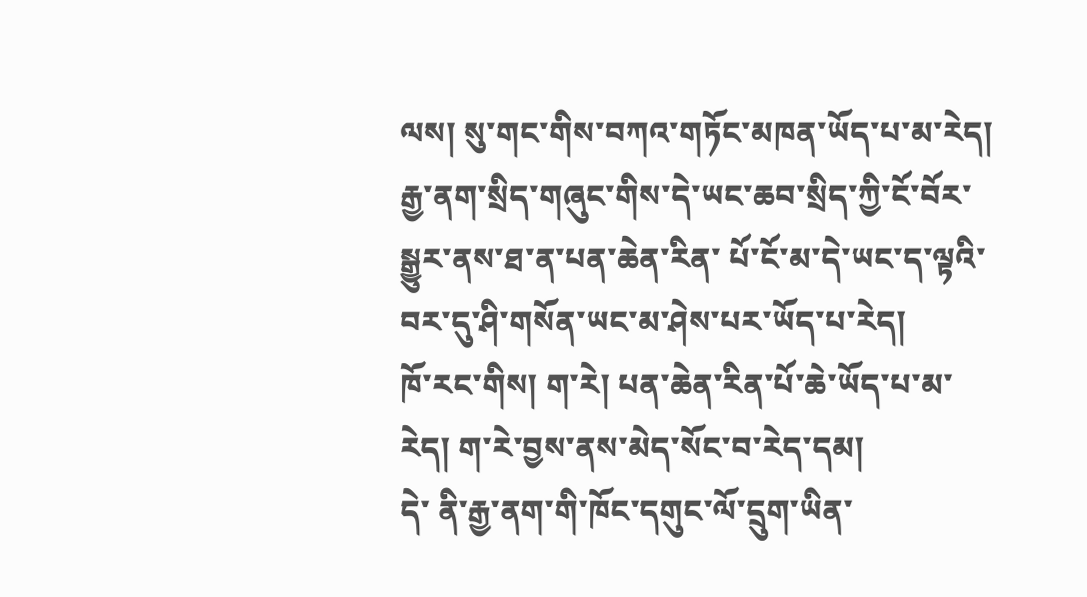ལས། སུ་གང་གིས་བཀའ་གཏོང་མཁན་ཡོད་པ་མ་རེད། རྒྱ་ནག་སྲིད་གཞུང་གིས་དེ་ཡང་ཆབ་སྲིད་ཀྱི་ངོ་བོར་སྒྱུར་ནས་ཐ་ན་པན་ཆེན་རིན་ པོ་ངོ་མ་དེ་ཡང་ད་ལྟའི་བར་དུ་ཤི་གསོན་ཡང་མ་ཤེས་པར་ཡོད་པ་རེད།
ཁོ་རང་གིས། ག་རེ། པན་ཆེན་རིན་པོ་ཆེ་ཡོད་པ་མ་རེད། ག་རེ་བྱས་ནས་མེད་སོང་བ་རེད་དམ།
དེ་ ནི་རྒྱ་ནག་གི་ཁོང་དགུང་ལོ་དྲུག་ཡིན་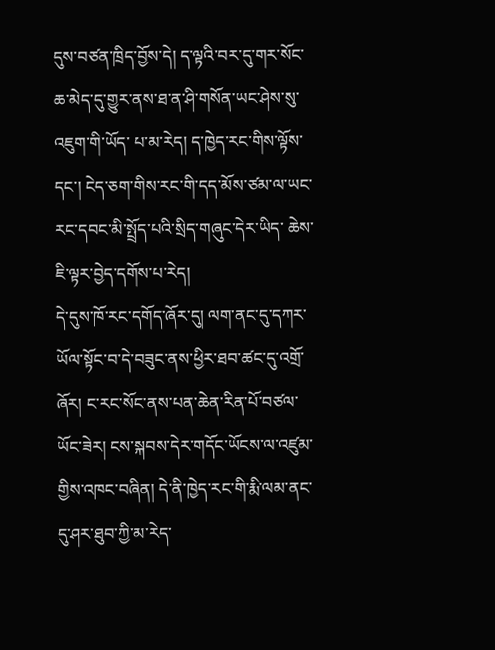དུས་བཙན་ཁྲིད་བྱོས་དེ། ད་ལྟའི་བར་དུ་གར་སོང་ཆ་མེད་དུ་གྱུར་ནས་ཐ་ན་ཤི་གསོན་ཡང་ཤེས་སུ་འཇུག་གི་ཡོད་ པ་མ་རེད། ད་ཁྱེད་རང་གིས་ལྟོས་དང་། ངེད་ཅག་གིས་རང་གི་དད་མོས་ཙམ་ལ་ཡང་རང་དབང་མི་སྤྲོད་པའི་སྲིད་གཞུང་དེར་ཡིད་ ཆེས་ཇི་ལྟར་བྱེད་དགོས་པ་རེད།
དེ་དུས་ཁོ་རང་དགོད་ཞོར་དུ། ལག་ནང་དུ་དཀར་ཡོལ་སྟོང་བ་དེ་བཟུང་ནས་ཕྱིར་ཐབ་ཚང་དུ་འགྲོ་ཞོར། ང་རང་སོང་ནས་པན་ཆེན་རིན་པོ་བཙལ་ཡོང་ཟེར། ངས་སྐབས་དེར་གདོང་ཡོངས་ལ་འཛུམ་གྱིས་འཁང་བཞིན། དེ་ནི་ཁྱེད་རང་གི་རྨི་ལམ་ནང་དུ་ཤར་ཐུབ་ཀྱི་མ་རེད་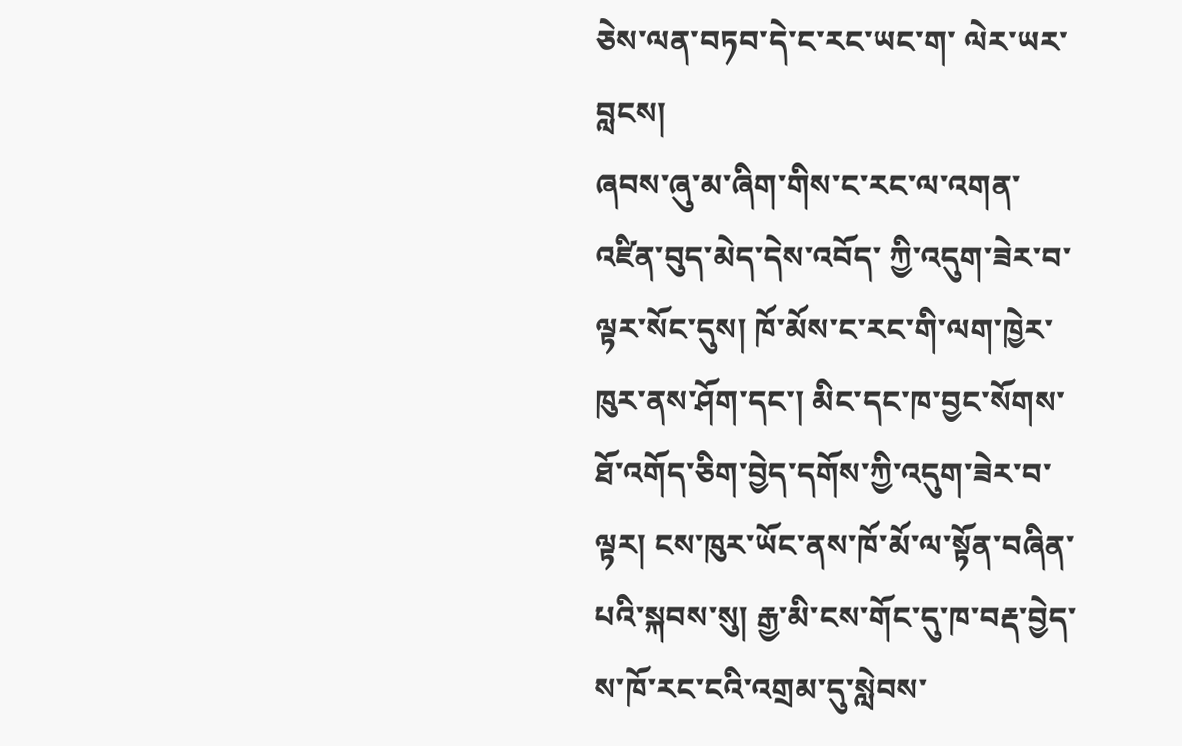ཅེས་ལན་བཏབ་དེ་ང་རང་ཡང་ག་ ལེར་ཡར་བླངས།
ཞབས་ཞུ་མ་ཞིག་གིས་ང་རང་ལ་འགན་འཛིན་བུད་མེད་དེས་འབོད་ ཀྱི་འདུག་ཟེར་བ་ལྟར་སོང་དུས། ཁོ་མོས་ང་རང་གི་ལག་ཁྱེར་ཁུར་ནས་ཤོག་དང་། མིང་དང་ཁ་བྱང་སོགས་ཐོ་འགོད་ཅིག་བྱེད་དགོས་ཀྱི་འདུག་ཟེར་བ་ལྟར། ངས་ཁུར་ཡོང་ནས་ཁོ་མོ་ལ་སྟོན་བཞིན་པའི་སྐབས་སུ། རྒྱ་མི་ངས་གོང་དུ་ཁ་བརྡ་བྱེད་ས་ཁོ་རང་ངའི་འགྲམ་དུ་སླེབས་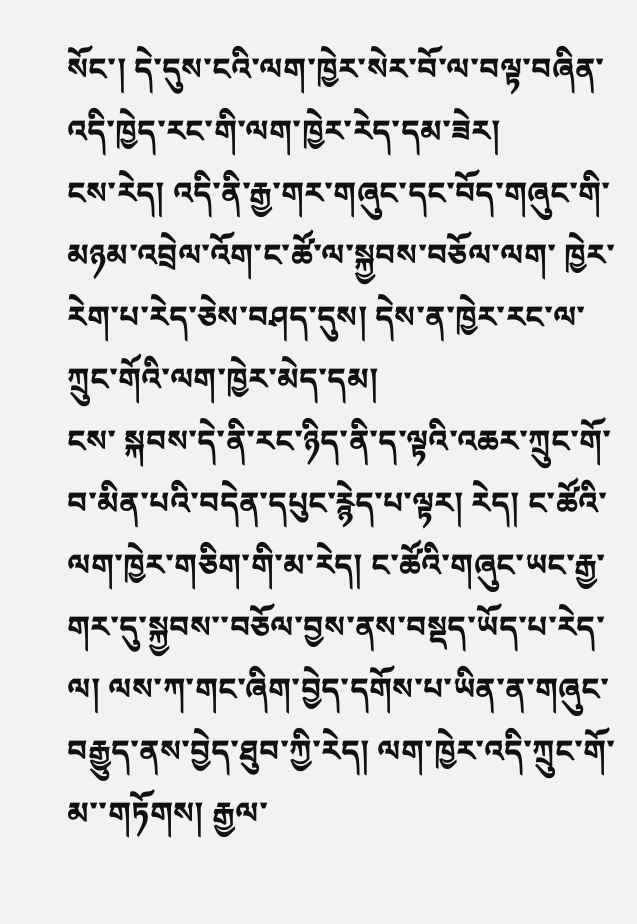སོང་། དེ་དུས་ངའི་ལག་ཁྱེར་སེར་བོ་ལ་བལྟ་བཞིན་འདི་ཁྱེད་རང་གི་ལག་ཁྱེར་རེད་དམ་ཟེར།
ངས་རེད། འདི་ནི་རྒྱ་གར་གཞུང་དང་བོད་གཞུང་གི་མཉམ་འབྲེལ་འོག་ང་ཚོ་ལ་སྐྱབས་བཅོལ་ལག་ ཁྱེར་རེག་པ་རེད་ཅེས་བཤད་དུས། དེས་ན་ཁྱེར་རང་ལ་ཀྲུང་གོའི་ལག་ཁྱེར་མེད་དམ།
ངས་ སྐབས་དེ་ནི་རང་ཉིད་ནི་ད་ལྟའི་འཆར་ཀྲུང་གོ་བ་མིན་པའི་བདེན་དཔུང་རྙེད་པ་ལྟར། རེད། ང་ཚོའི་ལག་ཁྱེར་གཅིག་གི་མ་རེད། ང་ཚོའི་གཞུང་ཡང་རྒྱ་གར་དུ་སྐྱབས་་བཅོལ་བྱས་ནས་བསྡད་ཡོད་པ་རེད་ལ། ལས་ཀ་གང་ཞིག་བྱེད་དགོས་པ་ཡིན་ན་གཞུང་བརྒྱུད་ནས་བྱེད་ཐུབ་ཀྱི་རེད། ལག་ཁྱེར་འདི་ཀྲུང་གོ་མ་་གཏོགས། རྒྱལ་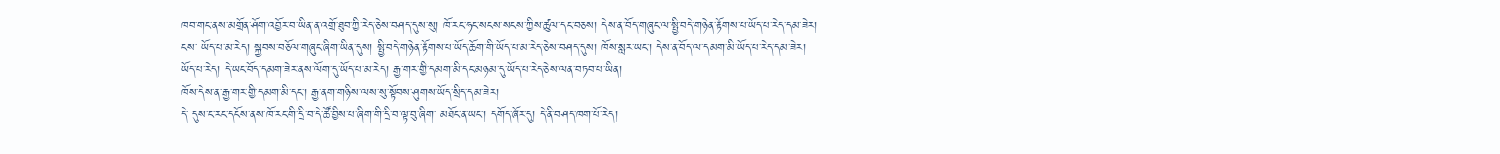ཁབ་གང་ནས་མགྲོན་ཤོག་འབྱོར་བ་ཡིན་ན་འགྲོ་ཐུབ་ཀྱི་རེད་ཅེས་བཤད་དུས་སུ། ཁོ་རང་ཧང་སངས་སངས་ཀྱིས་ཚུལ་དང་བཅས། དེས་ན་བོད་གཞུང་ལ་སྤྱི་བདེ་གཉེན་རྟོགས་པ་ཡོད་པ་རེད་དམ་ཟེར།
ངས་ ཡོད་པ་མ་རེད། སྐྱབས་བཅོལ་གཞུང་ཞིག་ཡིན་དུས། སྤྱི་བདེ་གཉེན་རྟོགས་པ་ཡོད་ཆོག་གི་ཡོད་པ་མ་རེད་ཅེས་བཤད་དུས། ཁོས་སླར་ཡང་། དེས་ན་བོད་ལ་དམག་མི་ཡོད་པ་རེད་དམ་ཟེར།
ཡོད་པ་རེད། དེ་ཡང་བོད་དམག་ཟེར་ནས་ལོག་དུ་ཡོད་པ་མ་རེད། རྒྱ་གར་གྱི་དམག་མི་དང་མཉམ་དུ་ཡོད་པ་རེད་ཅེས་ལན་བཏབ་པ་ཡིན།
ཁོས་དེས་ན་རྒྱ་གར་གྱི་དམག་མི་དང་། རྒྱ་ནག་གཉིས་ལས་སུ་སྟོབས་ཤུགས་ཡོད་སྲིད་དམ་ཟེར།
དེ་ དུས་ང་རང་དངོས་ནས་ཁོ་རང་གི་དྲི་བ་དེ་ཚོ་བྱིས་པ་ཞིག་གི་དྲི་བ་ལྟ་བུ་ཞིག་ མཐོང་ན་ཡང་། དགོད་ཞོར་དུ། དེ་ནི་བཤད་ཁག་པོ་རེད།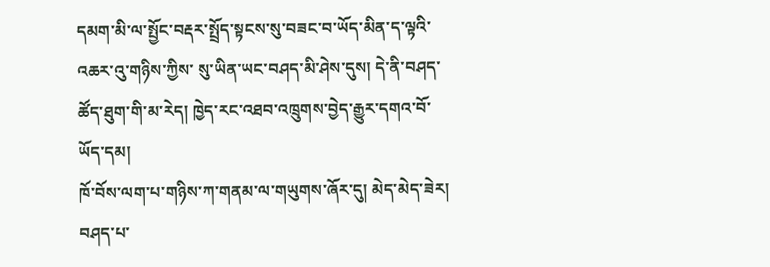དམག་མི་ལ་སྤྱོང་བརྡར་སྤྲོད་སྟངས་སུ་བཟང་བ་ཡོད་མིན་ད་ལྟའི་འཆར་འུ་གཉིས་ཀྱིས་ སུ་ཡིན་ཡང་བཤད་མི་ཤེས་དུས། དེ་ནི་བཤད་ཚོད་ཐུག་གི་མ་རེད། ཁྱེད་རང་འཐབ་འཁྲུགས་བྱེད་རྒྱུར་དགའ་བོ་ཡོད་དམ།
ཁོ་བོས་ལག་པ་གཉིས་ཀ་གནམ་ལ་གཡུགས་ཞོར་དུ། མེད་མེད་ཟེར།
བཤད་པ་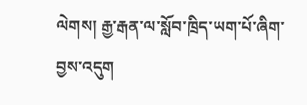ལེགས། རྒྱ་རྒན་ལ་སློབ་ཁྲིད་ཡག་པོ་ཞིག་བྱས་འདུག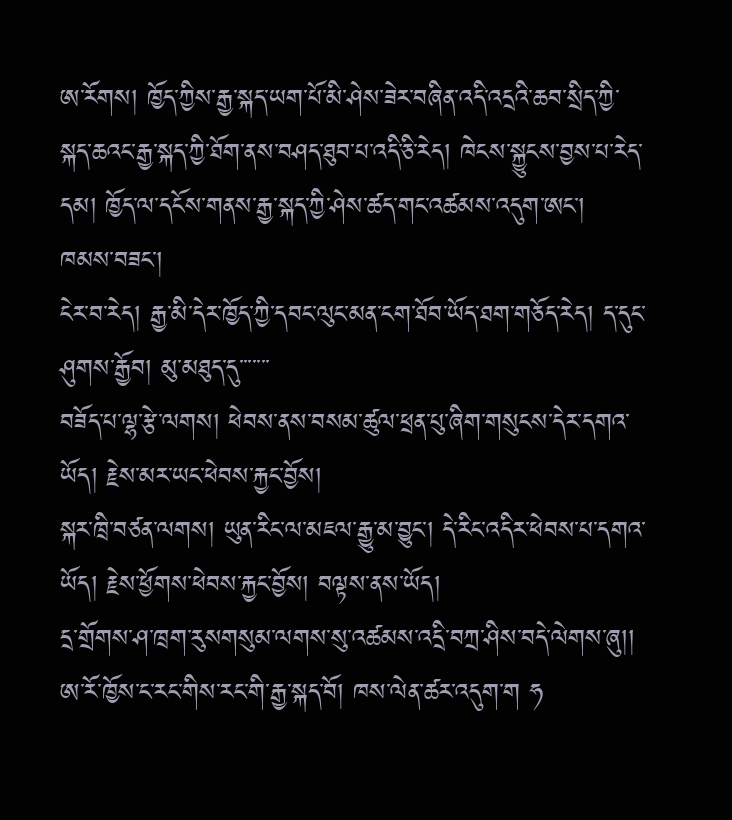ཨ་རོགས། ཁྱོད་ཀྱིས་རྒྱ་སྐད་ཡག་པོ་མི་ཤེས་ཟེར་བཞིན་འདི་འདྲའི་ཆབ་སྲིད་ཀྱི་སྐད་ཆའང་རྒྱ་སྐད་ཀྱི་ཐོག་ནས་བཤད་ཐུབ་པ་འདི་ཅི་རེད། ཁེངས་སྐྱུངས་བྱས་པ་རེད་དམ། ཁྱོད་ལ་དངོས་གནས་རྒྱ་སྐད་ཀྱི་ཤེས་ཚད་གང་འཚམས་འདུག་ཨང་།
ཁམས་བཟང་།
ངེར་བ་རེད། རྒྱ་མི་དེར་ཁྱོད་ཀྱི་དབང་ལུང་མན་ངག་ཐོབ་ཡོད་ཐག་གཅོད་རེད། ད་དུང་ཤུགས་རྒྱོབ། མུ་མཐུད་དུ་་་་་་་
བཟོད་པ་ལྷ་རྩེ་ལགས། ཕེབས་ནས་བསམ་ཚུལ་ཕྲན་པུ་ཞིག་གསུངས་དེར་དགའ་ཡོད། རྗེས་མར་ཡང་ཕེབས་རྐྱང་བྱོས།
སྐར་ཁྲི་བཙན་ལགས། ཡུན་རིང་ལ་མཇལ་རྒྱུ་མ་བྱུང་། དེ་རིང་འདིར་ཕེབས་པ་དགའ་ཡོད། རྗེས་ཕྱོགས་ཕེབས་རྐྱང་བྱོས། བལྟས་ནས་ཡོད།
དྲ་གྲོགས་ཤ་ཁྲག་རུསགསུམ་ལགས་སུ་འཚམས་འདྲི་བཀྲ་ཤིས་བདེ་ལེགས་ཞུ།། ཨ་རོ་ཁྱོས་ང་རང་གིས་རང་གི་རྒྱ་སྐད་བོ། ཁས་ལེན་ཚར་འདུག་ག ཧ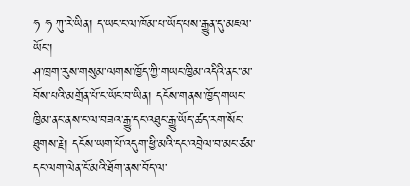ཧ ཧ ཀུ་རེ་ཡིན། ད་ཡང་ང་ལ་ཁོམ་པ་ཡོད་པས་རྒྱུན་དུ་མཇལ་ཡོང་།
ཤ་ཁྲག་རུས་གསུམ་ལགས་ཁྱོད་ཀྱི་གཡང་ཁྱིམ་འདིའི་ནང་་མ་བོས་པའི་མགྲོན་པོ་ང་ཡོང་བ་ཡིན། དངོས་གནས་ཁྱོད་གཡང་ཁྱིམ་ནང་ནས་ང་ལ་བཟའ་རྒྱུ་དང་འཐུང་རྒྱུ་ཡོད་ཚད་རག་སོང་ཐུགས་རྗེ། དངོས་ཡག་པོ་འདུག་ཕྱི་མའི་དང་འབྲེལ་བ་མང་ཙམ་དང་ལག་ལེན་ངོ་མའི་ཐོག་ནས་བོད་ལ་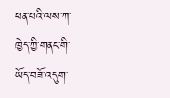ཕན་པའི་ལས་ཀ་ཁྱེད་ཀྱི་གནང་གི་ཡོད་བཟོ་འདུག་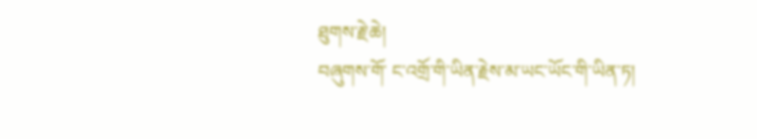ཐུགས་རྗེ་ཆེ།
བཞུགས་གོ་ ང་འགྲོ་གི་ཡིན་རྗེས་མ་ཡང་ཡོང་གི་ཡིན་ཏ།